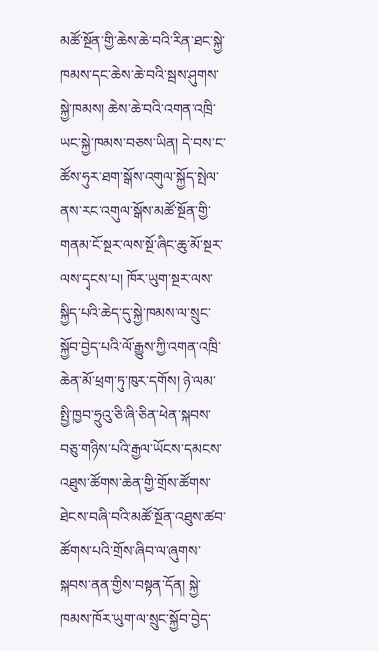མཚོ་སྔོན་གྱི་ཆེས་ཆེ་བའི་རིན་ཐང་སྐྱེ་ཁམས་དང་ཆེས་ཆེ་བའི་སྦས་ཤུགས་སྐྱེ་ཁམས། ཆེས་ཆེ་བའི་འགན་འཁྲི་ཡང་སྐྱེ་ཁམས་བཅས་ཡིན། དེ་བས་ང་ཚོས་ཧུར་ཐག་སྒོས་འགུལ་སྐྱོད་སྤེལ་ནས་རང་འགུལ་སྒོས་མཚོ་སྔོན་གྱི་གནམ་ངོ་སྔར་ལས་སྔོ་ཞིང་ཆུ་མོ་སྔར་ལས་དྭངས་པ། ཁོར་ཡུག་སྔར་ལས་སྐྱིད་པའི་ཆེད་དུ་སྐྱེ་ཁམས་ལ་སྲུང་སྐྱོབ་བྱེད་པའི་ལོ་རྒྱུས་ཀྱི་འགན་འཁྲི་ཆེན་མོ་ཕྲག་ཏུ་ཁུར་དགོས། ཉེ་ལམ་སྤྱི་ཁྱབ་ཧྲུའུ་ཅི་ཞི་ཅིན་ཕེན་སྐབས་བཅུ་གཉིས་པའི་རྒྱལ་ཡོངས་དམངས་འཐུས་ཚོགས་ཆེན་གྱི་གྲོས་ཚོགས་ཐེངས་བཞི་བའི་མཚོ་སྔོན་འཐུས་ཚབ་ཚོགས་པའི་གྲོས་ཞིབ་ལ་ཞུགས་སྐབས་ནན་གྱིས་བསྟན་དོན། སྐྱེ་ཁམས་ཁོར་ཡུག་ལ་སྲུང་སྐྱོབ་བྱེད་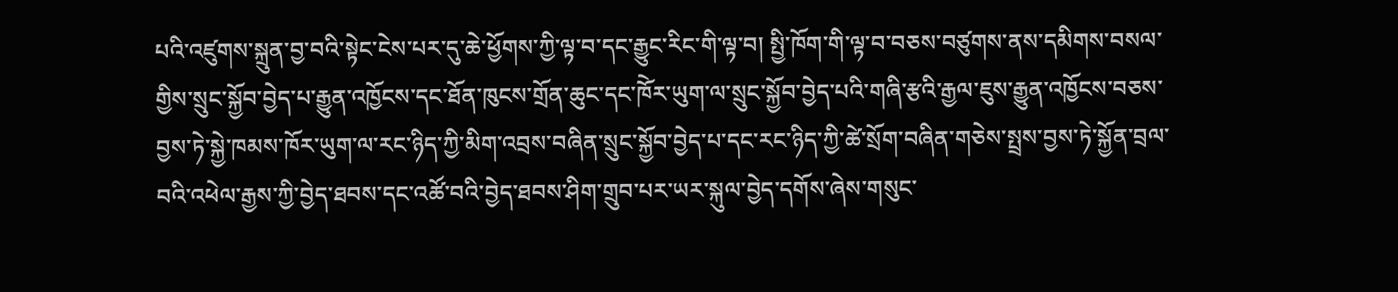པའི་འཛུགས་སྐྲུན་བྱ་བའི་སྟེང་ངེས་པར་དུ་ཆེ་ཕྱོགས་ཀྱི་ལྟ་བ་དང་རྒྱུང་རིང་གི་ལྟ་བ། སྤྱི་ཁོག་གི་ལྟ་བ་བཅས་བཙུགས་ནས་དམིགས་བསལ་གྱིས་སྲུང་སྐྱོབ་བྱེད་པ་རྒྱུན་འཁྱོངས་དང་ཐོན་ཁུངས་གྲོན་ཆུང་དང་ཁོེར་ཡུག་ལ་སྲུང་སྐྱོབ་བྱེད་པའི་གཞི་རྩའི་རྒྱལ་ཇུས་རྒྱུན་འཁྱོངས་བཅས་བྱས་ཏེ་སྐྱེ་ཁམས་ཁོར་ཡུག་ལ་རང་ཉིད་ཀྱི་མིག་འབྲས་བཞིན་སྲུང་སྐྱོབ་བྱེད་པ་དང་རང་ཉིད་ཀྱི་ཚེ་སྲོག་བཞིན་གཅེས་སྤྲས་བྱས་ཏེ་སྐྱོན་བྲལ་བའི་འཕེལ་རྒྱས་ཀྱི་བྱེད་ཐབས་དང་འཚོ་བའི་བྱེད་ཐབས་ཤིག་གྲུབ་པར་ཡར་སྐུལ་བྱེད་དགོས་ཞེས་གསུང་